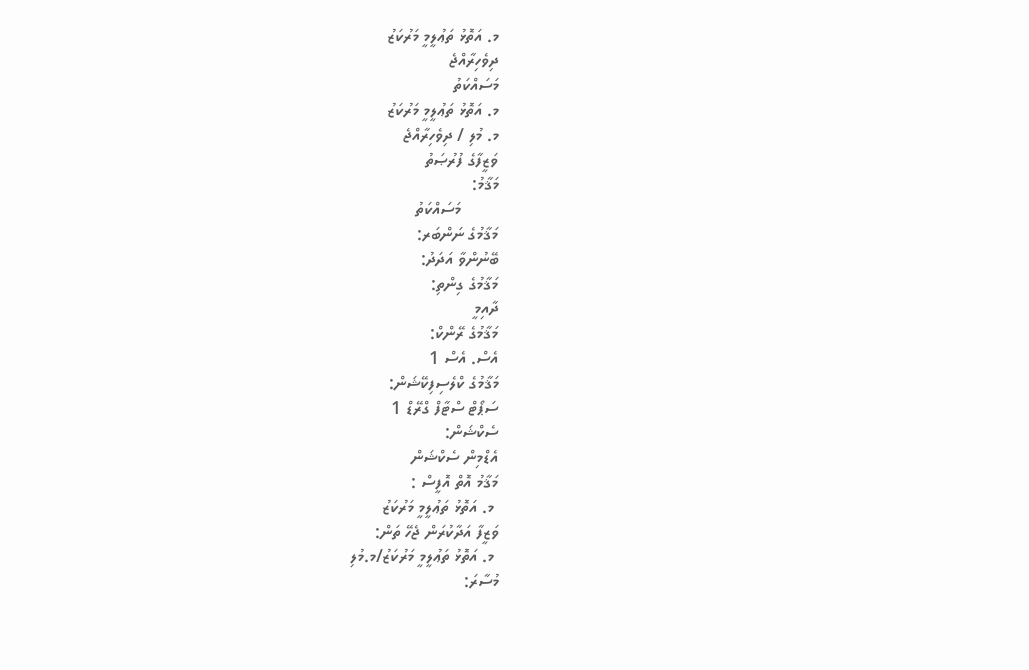މ. އަތޮޅު ތަޢުލީމީ މަރުކަޒު
ދިވެހިރާއްޖެ
މަސައްކަތު
މ. އަތޮޅު ތަޢުލީމީ މަރުކަޒު
މ. މުލި / ދިވެހިރާއްޖެ
ވަޒީފާގެ ފުރުޞަތު
މަޤާމު:
        މަސައްކަތު
މަޤާމުގެ ނަންބަރ:
ބޭނުންވާ އަދަދު:
މަޤާމުގެ ގިންތި:
ދާއިމީ
މަޤާމުގެ ރޭންކް:
އެސް. އެސް 1
މަޤާމުގެ ކްލެސިފިކޭޝަން:
ސަޕޯޓް ސްޓާފް ގްރޭޑް 1
ސެކްޝަން:
އެޑްމިން ސެކްޝަން
މަޤާމު އޮތް އޮފީސް :
 މ. އަތޮޅު ތަޢުލީމީ މަރުކަޒު
ވަޒީފާ އަދާކުރަން ޖެހޭ ތަން:
 މ. އަތޮޅު ތަޢުލީމީ މަރުކަޒު/މ.މުލި
މުސާރަ: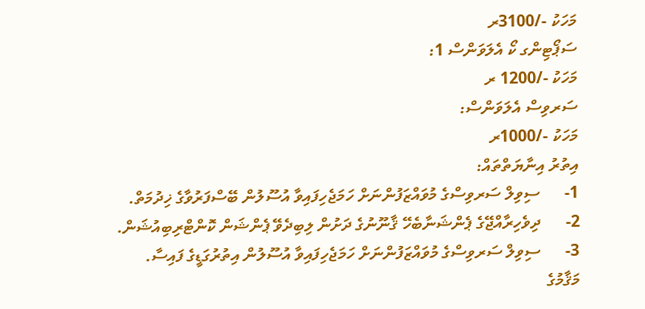މަހަކު -/3100ރ
ސަޕޯޓިންގ ކޯ އެލަވަންސް 1:
މަހަކު -/1200 ރ
ސަރވިސް އެލަވަންސް:
މަހަކު -/1000ރ
އިތުރު އިނާޔަތްތައް:
1-      ސިވިލް ސަރވިސްގެ މުވައްޒަފުންނަށް ހަމަޖެހިފައިވާ އުސޫލުން ބޭސްފަރުވާގެ ޚިދުމަތް.
2-      ދިވެހިރާއްޖޭގެ ޕެންޝަނާބެހޭ ޤާނޫނުގެ ދަށުން ލިބިދެވޭ ޕެންޝަން ކޮންޓްރިބިއުޝަން.
3-      ސިވިލް ސަރވިސްގެ މުވައްޒަފުންނަށް ހަމަޖެހިފައިވާ އުސޫލުން އިތުރުގަޑީގެ ފައިސާ.
މަޤާމުގެ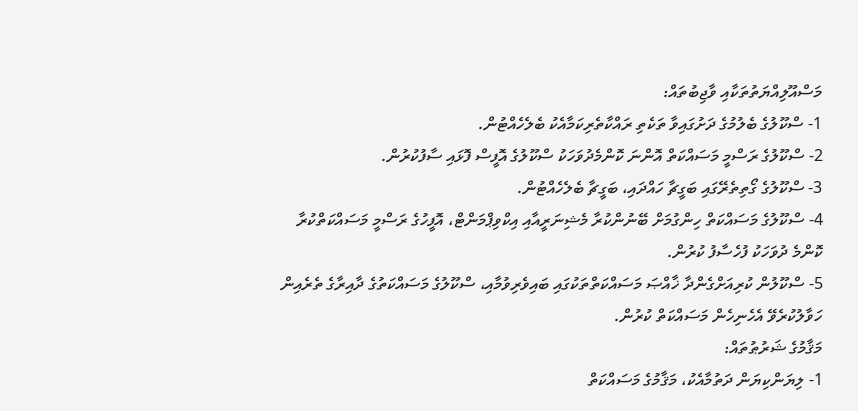މަސްއޫލިއްޔަތުތަކާއި ވާޖިބުތައް:
1- ސްކޫލުގެ ބެލުމުގެ ދަށުގައިވާ ތަކެތި ރައްކާތެރިކަމާއެކު ބެލެހެއްޓުން.
2- ސްކޫލުގެ ރަސްމީ މަސައްކަތް އޮންނަ ކޮންމެދުވަހަކު ސްކޫލުގެ އޮފީސް ފޮޅައި ސާފުކުރުން.
3- ސްކޫލުގެ ގޯތިތެރޭގައި ބަގީޗާ ހައްދައި، ބަގީޗާ ބެލެހެއްޓުން.
4- ސްކޫލުގެ މަސައްކަތް ހިންގުމަށް ބޭނުންކުރާ މެޝިނަރީއާއި އިކްވިޕްމަންޓް، އޮފީހުގެ ރަސްމީ މަސައްކަތްކުރާ ކޮންމެ ދުވަހަކު ފުހެސާފު ކުރުން.
5- ސްކޫލުން ކުރިއަށްގެންދާ ޚާއްޞަ މަސައްކަތްތަކުގައި ބައިވެރިވުމާއި، ސްކޫލުގެ މަސައްކަތުގެ ދާއިރާގެ ތެރެއިން ހަވާލުކުރެވޭ އެހެނިހެން މަސައްކަތް ކުރުން.
މަޤާމުގެ ޝަރުޠުތައް:
1- ލިޔަންކިޔަން ދަތުމާއެކު، މަޤާމުގެ މަސައްކަތް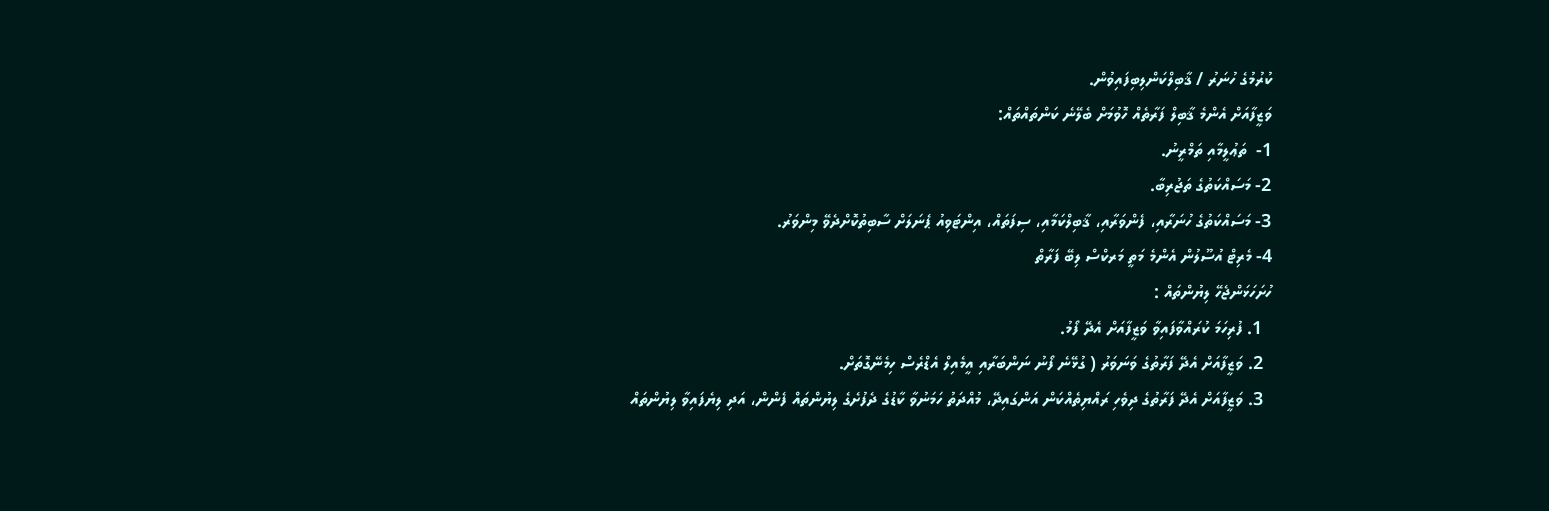ކުރުމުގެ ހުނަރު / ޤާބިލްކަންލިބިފައިވުން.
ވަޒީފާއަށް އެންމެ ޤާބިލް ފަރާތެއް ހޮވުމަށް ބެލޭނެ ކަންތައްތައް:
1-  ތަޢުލީމާއި ތަމްރީނު.
2- މަސައްކަތުގެ ތަޖުރިބާ.
3- މަސައްކަތުގެ ހުނަރާއި، ފެންވަރާއި، ޤާބިލްކަމާއި، ސިފަތައް، އިންޓަވިއު ޕެނަލަށް ސާބިތުކޮށްދެވޭ މިންވަރު.
4- މެރިޓް އުސޫލުން އެންމެ މަތީ މަރކްސް ލިބޭ ފަރާތް
ހުށަހަޅަންޖެހޭ ލިޔުންތައް :
  1. ފުރިހަމަ ކުރައްވާފައިވާ ވަޒީފާއަށް އެދޭ ފޯމު.
  2. ވަޒީފާއަށް އެދޭ ފަރާތުގެ ވަނަވަރު ( ގުޅޭނެ ފޯނު ނަންބަރާއި އީމެއިލް އެޑްރެސް ހިމެނޭގޮތަށް.
  3. ވަޒީފާއަށް އެދޭ ފަރާތުގެ ދިވެހި ރައްޔިތެއްކަން އަންގައިދޭ، މުއްދަތު ހަމަނުވާ ކާޑުގެ ދެފުށެގެ ލިޔުންތައް ފެންން، އަދި ލިޔެފައިވާ ލިޔުންތައް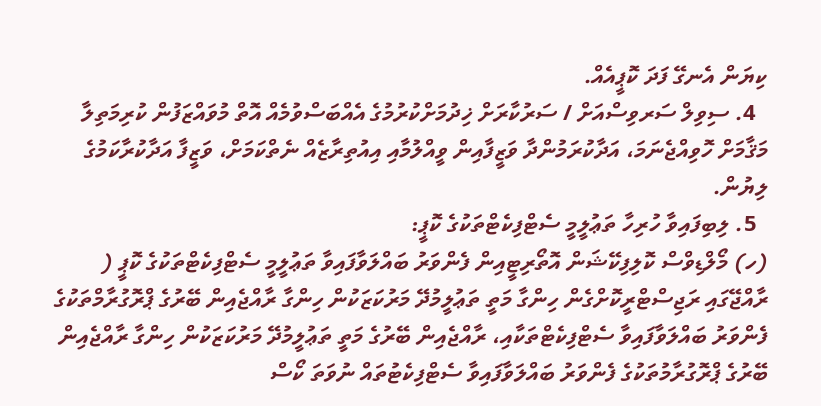ކިޔަން އެނގޭ ފަދަ ކޮޕީއެއް.
  4. ސިވިލް ސަރވިސްއަށް / ސަރުކާރަށް ޚިދުމަށްކުރުމުގެ އެއްބަސްވުމެއް އޮތް މުވައްޒަފުން ކުރިމަތިލާ މަޤާމަށް ހޮވިއްޖެނަމަ، އަދާކުރަމުންދާ ވަޒީފާއިން ވީއްލުމާއި އިއުތިރާޒެއް ނެތްކަމަށް، ވަޒީފާ އަދާކުރާކަމުގެ ލިޔުން.
  5. ލިބިފައިވާ ހުރިހާ ތަޢުލީމީ ސެޓްފިކެޓްތަކުގެ ކޮޕީ:
(ހ) މޯލްޑިވްސް ކޮލިފިކޭޝަން އޮތޯރިޓީއިން ފެންވަރު ބައްލަވާފައިވާ ތަޢުލީމީ ސެޓްފިކެޓްތަކުގެ ކޮޕީ ( ރާއްޖޭގައި ރަޖިސްޓްރީކޮށްގެން ހިންގާ މަތީ ތަޢުލީމުދޭ މަރުކަޒަކުން ހިންގާ ރާއްޖެއިން ބޭރުގެ ޕްރޮގުރާމްތަކުގެ ފެންވަރު ބައްލަވާފައިވާ ސެޓްފިކެޓްތަކާއި، ރާއްޖެއިން ބޭރުގެ މަތީ ތަޢުލީމުދޭ މަރުކަޒަކުން ހިންގާ ރާއްޖެއިން ބޭރުގެ ޕްރޮގުރާމުތަކުގެ ފެންވަރު ބައްލަވާފައިވާ ސެޓްފިކެޓުތައް ނުވަތަ ކޯސް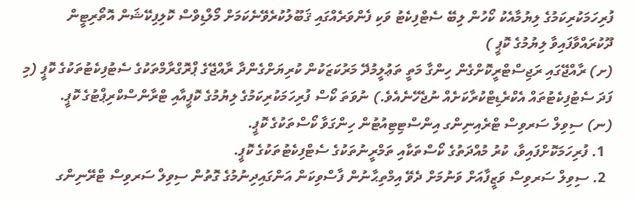ފުރިހަމަކުރިކަމުގެ ލިޔުމާއެކު ކޯހުން ލިބޭ ސެޓްފިކެޓު ވަކި ފެންވަރެއްގައި ޤަބޫލުކުރެވޭނެކަމަށް މޯލްޑިވްސް ކޮލިފިކޭޝަން އޮތޯރިޓީން ދޫކުރައްވާފައިވާ ލިޔުމުގެ ކޮޕީ )
(ށ) ރާއްޖޭގައި ރަޖިސްޓްރީކޮށްގެން ހިންގާ މަތީ ތަޢުލީމުދޭ މަރުކަޒަކުން ކުރިޔަށްގެންދާ ރާއްޖޭގެ ޕްރޮގްރާމްތަކުގެ ސެޓުފިކެޓުތަކުގެ ކޮޕީ (މި ފަދަ ސެޓުފިކެޓުތައް އެކްރެޑިޓްކުރާކަށެއް ނުޖެހޭނެއެވެ.) ނުވަތަ ކޯސް ފުރިހަމަކުރިކަމުގެ ލިޔުމުގެ ކޮޕީއާއި ޓްރާންސްކްރިޕްޓުގެ ކޮޕީ.
(ނ) ސިވިލް ސަރވިސް ޓްރެއިނިންގ އިންސްޓިޓިއުޓުން ހިންގަވާ ކޯސްތަކުގެ ކޮޕީ.
  1. ފުރިހަމަކޮށްފައިވާ، ކުރު މުއްދަތުގެ ކޯސްތަކާއި ތަމްރީނުތަކުގެ ސެޓްފިކެޓުތަކުގެ ކޮޕީ.
  2. ސިވިލް ސަރވިސް ވަޒީފާއަށް ވަނުމަށް ދެވޭ އިމްތިޙާނުން ފާސްވިކަން އަންގައިދިނުމުގެ ގޮތުން ސިވިލް ސަރވިސް ޓްރޭނިންގ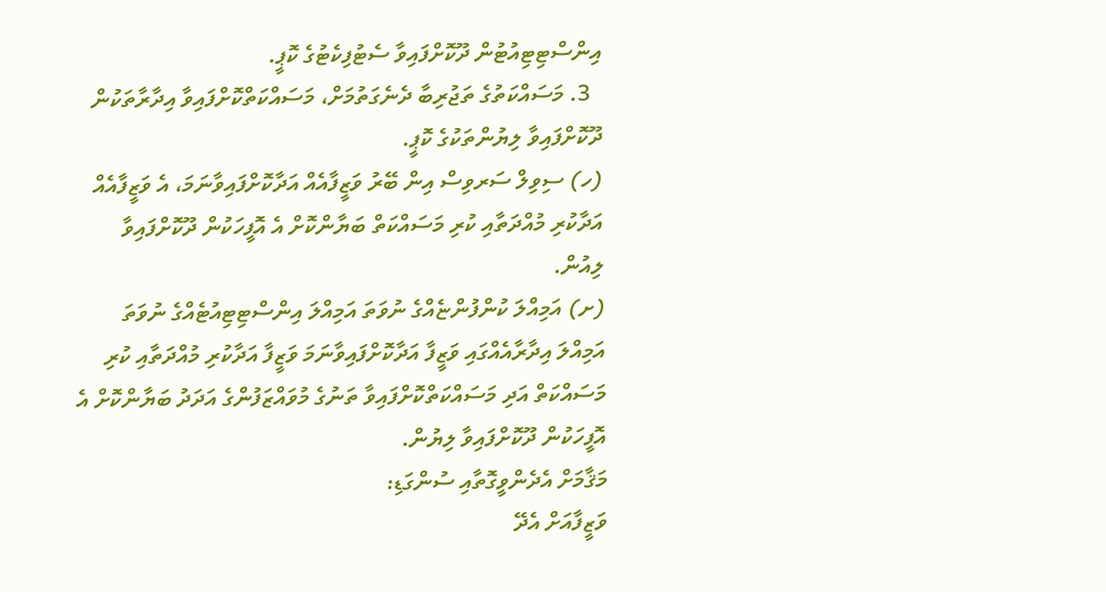އިންސްޓިޓިއުޓުން ދޫކޮށްފައިވާ ސެޓުފިކެޓުގެ ކޮޕީ.
  3. މަސައްކަތުގެ ތަޖުރިބާ ދެނެގަތުމަށް، މަސައްކަތްކޮށްފައިވާ އިދާރާތަކުން ދޫކޮށްފައިވާ ލިޔުންތަކުގެ ކޮޕީ.
(ހ) ސިވިލް ސަރވިސް އިން ބޭރު ވަޒީފާއެއް އަދާކޮށްފައިވާނަމަ، އެ ވަޒީފާއެއް އަދާކުރި މުއްދަތާއި ކުރި މަސައްކަތް ބަޔާންކޮށް އެ އޮފީހަކުން ދޫކޮށްފައިވާ ލިއުން.
(ށ) އަމިއްލަ ކުންފުންޏެއްގެ ނުވަތަ އަމިއްލަ އިންސްޓިޓިއުޓެއްގެ ނުވަތަ އަމިއްލަ އިދާރާއެއްގައި ވަޒީފާ އަދާކޮށްފައިވާނަމަ ވަޒީފާ އަދާކުރި މުއްދަތާއި ކުރި މަސައްކަތް އަދި މަސައްކަތްކޮށްފައިވާ ތަނުގެ މުވައްޒަފުންގެ އަދަދު ބަޔާންކޮށް އެ އޮފީހަކުން ދޫކޮށްފައިވާ ލިޔުން.
މަޤާމަށް އެދެންވީގޮތާއި ސުންގަޑި:
ވަޒީފާއަށް އެދޭ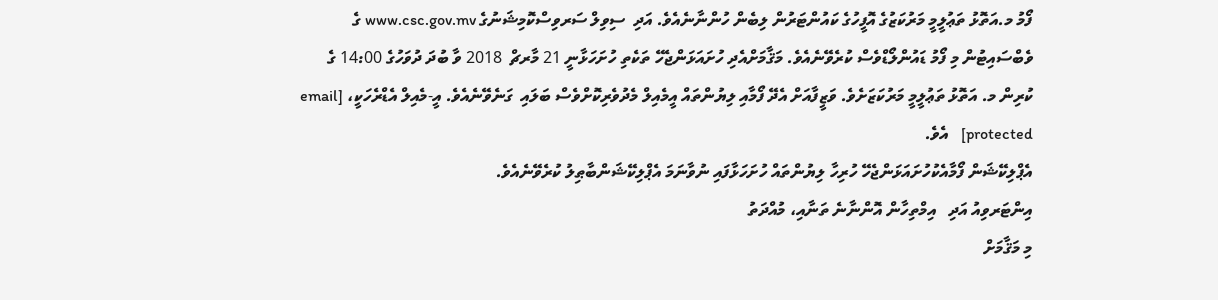ފޯމު މ.އަތޮޅު ތަޢުލީމީ މަރުކަޒުގެ އޮފީހުގެ ކައުންޓަރުން ލިބެން ހުންނާނެއެވެ. އަދި  ސިވިލް ސަރވިސްކޮމިޝަނުގެ www.csc.gov.mv ގެ ވެބްސައިޓުން މި ފޯމު ޑައުންލޯޑްވެސް ކުރެވޭނެއެވެ. މަޤާމަށްއެދި ހުށައަޅަންޖެހޭ ތަކެތި ހުށަހަޅާނީ 21 މާރޗް  2018 ވާ ބުދަ ދުވަހުގެ 14:00 ގެ ކުރިން މ. އަތޮޅު ތަޢުލީމީ މަރުކަޒަށެވެ. ވަޒީފާއަށް އެދޭ ފޯމާއި ލިޔުންތައް އީމެއިލް މެދުވެރިކޮށްވެސް ބަލައި  ގަނެވޭނެއެވެ. އީ-މެއިލް އެޑްރެހަކީ، [email protected]   އެވެ.
އެޕްލިކޭޝަން ފޯމާއެކުހުށައަޅަންޖެހޭ ހުރިހާ ލިޔުންތައް ހުށަހަޅާފައި ނުވާނަމަ އެޕްލިކޭޝަންބާޠިލު ކުރެވޭނެއެވެ.
އިންޓަރވިއު އަދި   އިމްތިހާން އޮންނާނެ ތަނާއި، މުއްދަތު
މި މަޤާމަށް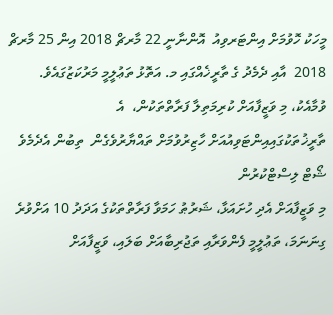މީހަކު ހޮވުމަށް އިންޓަރވިއު  އޮންނާނީ 22 މާރޗް 2018 އިން 25 މާރޗް 2018  އާއި ދެމެދު ގެ ތާރީޚެއްގައި މ. އަތޮޅު ތަޢުލީމީ މަރުކަޒުގައެވެ.  ވުމާއެކު، މި ވަޒީފާއަށް ކުރިމަތިލާ ފަރާތްތަކުން،  އެ ތާރީޚުތަކުގައިއިންޓަވިއުއަށް ހާޒިރުވުމަށް ތައްޔާރުވެގެން  ތިބުން އެދެމެވެ
ޝޯޓް ލިސްޓްކުރުން
މި ވަޒީފާއަށް އެދި ހުށައަޅާ، ޝަރުޠު ހަމަވާ ފަރާތްތަކުގެ އަދަދު 10 އަށްވުރެ ގިނަނަމަ، ތަޢުލީމީ ފެންވަރާއި ތަޖުރިބާއަށް ބަލައި، ވަޒީފާއަށް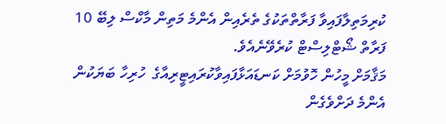ކުރިމަތިލާފައިވާ ފަރާތްތަކުގެ ތެރެއިން އެންމެ މަތިން މާކްސް ލިބޭ 10 ފަރާތް ޝޯޓްލިސްޓް ކުރެވޭނެއެވެ.
މަޤާމަށް މީހުން ހޮވުމަށް ކަނޑައަޅާފައިވާކުރައިޓީރިއާގެ  ހުރިހާ ބަޔަކުން އެންމެ ދަށްވެގެން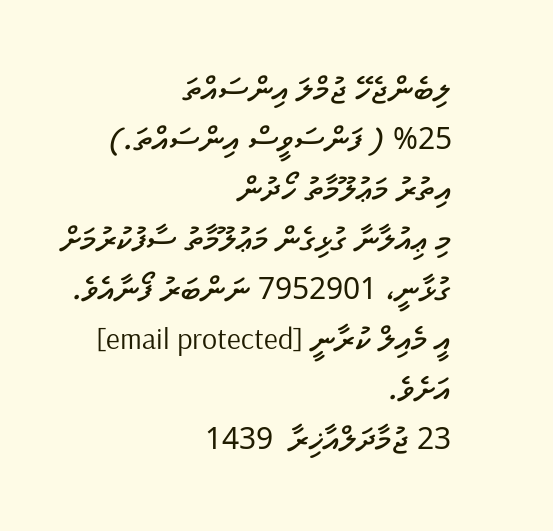ލިބެންޖެހޭ ޖުމްލަ އިންސައްތަ
%25 ( ފަންސަވީސް އިންސައްތަ.)
އިތުރު މަޢުލޫމާތު ހޯދުން
މި ޢިއުލާނާ ގުޅިގެން މަޢުލޫމާތު ސާފުކުރުމަށް ގުޅާނީ، 7952901 ނަންބަރު ފޯނާއެވެ.
އީ މެއިލް ކުރާނީ [email protected]  އަށެވެ.
23 ޖުމާދަލްއާޚިރާ  1439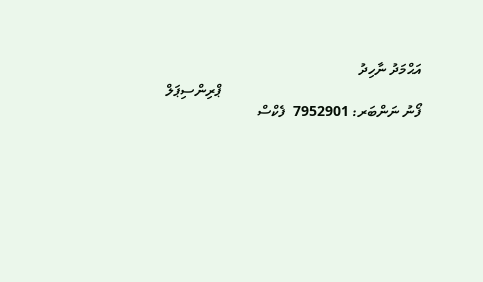އަޙްމަދު ނާހިދު
                                                       ޕްރިންސިޕަލް
ފޯނު ނަންބަރ: 7952901  ފެކްސް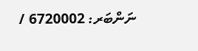ނަންބަރ: 6720002 /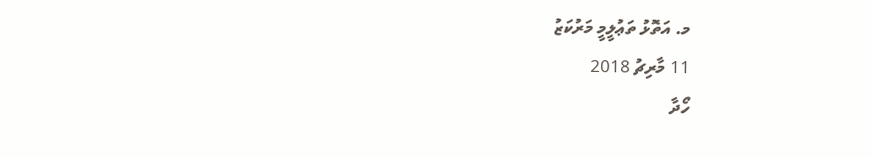މ. އަތޮޅު ތަޢުލީމީ މަރުކަޒު
11 މާރިޗު 2018
ހޯދާ